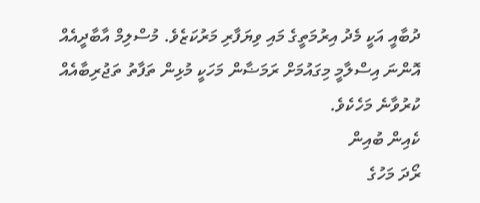ދުބާއީ އަކީ މެދު އިރުމަތީގެ މައި ވިޔަފާރި މަރުކަޒެވެ. މުސްލިމް އާބާދީއެއް އޮންނަ އިސްލާމީ މިގައުމަށް ރަމަޟާން މަހަކީ މުޅިން ތަފާތު ތަޖުރިބާއެއް ކުރުވާނެ މަހެކެވެ.
ކެއިން ބުއިން
ރޯދަ މަހުގެ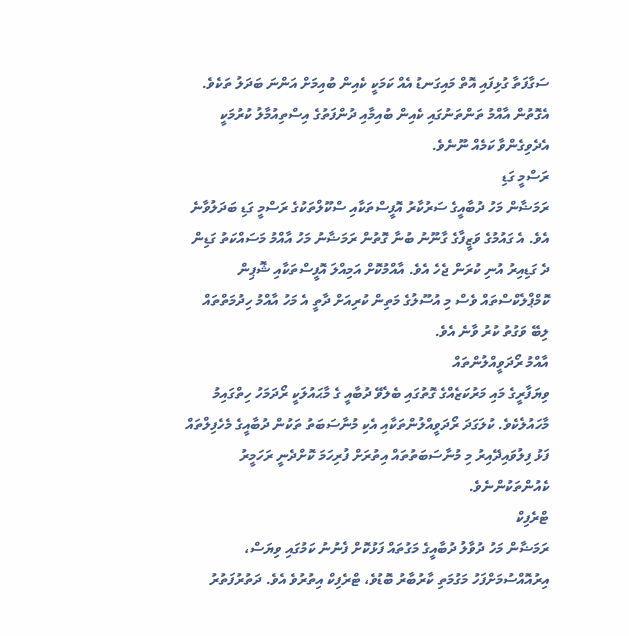ސަގާފަތާ ގުޅިފައި އޮތް މައިގަނޑު އެއް ކަމަކީ ކެއިން ބުއިމަށް އަންނަ ބަދަލު ތަކެވެ. އެގޮތުން އާއްމު ތަންތަނުގައި ކެއިން ބުއިމާއި ދުންފަތުގެ އިސްތިއުމާލު ކުރުމަކީ އެދެވިގެންވާ ކަމެއް ނޫނެވެ.
ރަސްމީ ގަޑި
ރަމަޟާން މަހު ދުބާއީގެ ސަރުކާރު އޮފީސްތަކާއި ސްކޫލްތަކުގެ ރަސްމީ ގަޑި ބަދަލުވާނެ އެވެ. އެ ގައުމުގެ ވަޒީފާގެ ގާނޫނު ބުނާ ގޮތުން ރަމަޟާނު މަހު އާއްމު މަސައްކަތު ގަޑިން ދެ ގަޑިއިރު އުނި ކުރަން ޖެހެ އެވެ. އާއްމުކޮށް އަމިއްލަ އޮފީސްތަކާއި ޝޮޕިން ކޮމްޕްލެކްސްތައް ވެސް މި އުސޫލުގެ މަތިން ކުރިއަށް ދާތީ އެ މަހު އާއްމު ހިދުމަތްތައް ލިބޭ ވަގުތު ކުރު ވާނެ އެވެ.
އާއްމު ރޯދަވީއްލުންތައް
ވިޔަފާރީގެ މައި މަރުކަޒެއްގެ ގޮތުގައި ބެލެވޭ ދުބާއީ ގެ މާޙައުލަކީ ރޯދަމަހު ހިތްގައިމު މާހައުލެކެވެ. ކުލަގަދަ ރޯދަވީއްލުންތަކާއި އެކި މުނާސަބަތު ތަކުން ދުބާއީގެ މެހެފިލްތައް ފަޅު ފިލުވައިދޭއިރު މި މުނާސަބަތުތައް އިތުރަށް ފުރިހަމަ ކޮށްދެނީ ރަހަމީރު ކެއުންތަކުންނެވެ.
ޓްރެފިކް
ރަމަޟާން މަހު ދުވާލު ދުބާއީގެ މަގުތައް ފަޅުކޮށް ފެނުނު ކަމުގައި ވިޔަސް، އިރުއޮއްސުމަށްފަހު މަގުމަތި ކާރުބާރު ބޮޑުވެ، ޓްރެފިކް އިތުރުވެ އެވެ. ދަތުރުފަތުރު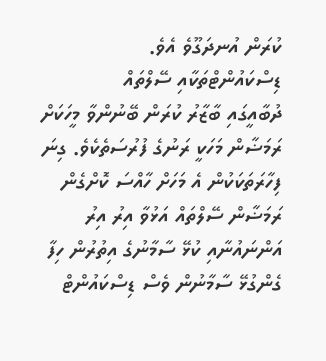ކުރަން އުނދަގޫވެ އެވެ.
ޑިސްކައުންޓްތަކާއި ސޭލްތައް
ދުބާއީގައި ބާޒާރު ކުރަން ބޭނުންވާ މީހަކަށް ރަމަޟާން މަހަކީ ރަނުގެ ފުރުސަތެކެވެ. ގިނަ ފިހާރަތަކަކުން އެ މަހަށް ހާއްސަ ކޮށްގެން ރަމަޟާން ސޭލްތައް އަޅުވާ އިރު އިރު އަންނައުނާއި ކުޅޭ ސާމާނުގެ އިތުރުން ހިފާ ގެންގުޅޭ ސާމާނުން ވެސް ޑިސްކައުންޓް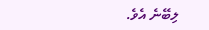ލިބޭނެ އެވެ.